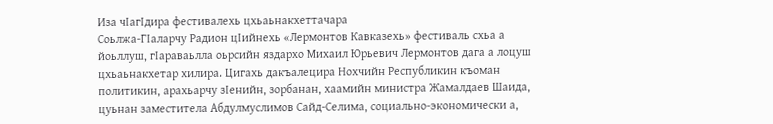Иза чIагIдира фестивалехь цхьаьнакхеттачара
Соьлжа-ГIаларчу Радион цIийнехь «Лермонтов Кавказехь» фестиваль схьа а йоьллуш, гIараваьлла оьрсийн яздархо Михаил Юрьевич Лермонтов дага а лоцуш цхьаьнакхетар хилира. Цигахь дакъалецира Нохчийн Республикин къоман политикин, арахьарчу зIенийн, зорбанан, хаамийн министра Жамалдаев Шаида, цуьнан заместитела Абдулмуслимов Сайд-Селима, социально-экономически а,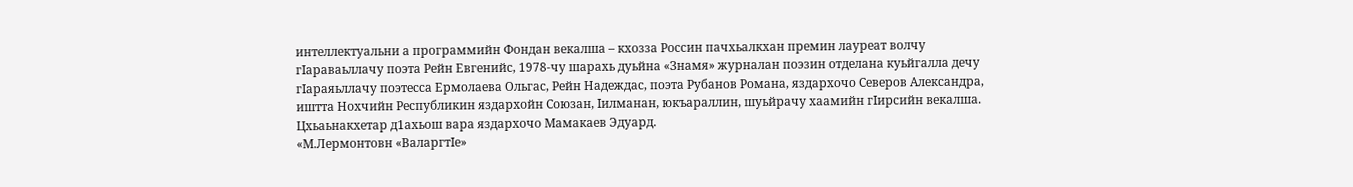интеллектуальни а программийн Фондан векалша – кхозза Россин пачхьалкхан премин лауреат волчу гIараваьллачу поэта Рейн Евгенийс, 1978-чу шарахь дуьйна «Знамя» журналан поэзин отделана куьйгалла дечу гIараяьллачу поэтесса Ермолаева Ольгас, Рейн Надеждас, поэта Рубанов Романа, яздархочо Северов Александра, иштта Нохчийн Республикин яздархойн Союзан, Iилманан, юкъараллин, шуьйрачу хаамийн гIирсийн векалша. Цхьаьнакхетар д1ахьош вара яздархочо Мамакаев Эдуард.
«М.Лермонтовн «ВаларгтIе»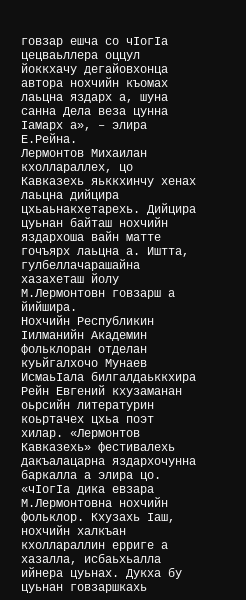говзар ешча со чIогIа цецваьллера оццул йоккхачу дегайовхонца автора нохчийн къомах лаьцна яздарх а, шуна санна Дела веза цунна Iамарх а», – элира Е.Рейна.
Лермонтов Михаилан кхоллараллех, цо Кавказехь яьккхинчу хенах лаьцна дийцира цхьаьнакхетарехь. Дийцира цуьнан байташ нохчийн яздархоша вайн матте гочъярх лаьцна а. Иштта, гулбеллачарашайна хазахеташ йолу М.Лермонтовн говзарш а йийшира.
Нохчийн Республикин Iилманийн Академин фольклоран отделан куьйгалхочо Мунаев ИсмаьIала билгалдаьккхира Рейн Евгений кхузаманан оьрсийн литературин коьртачех цхьа поэт хилар. «Лермонтов Кавказехь» фестивалехь дакъалацарна яздархочунна баркалла а элира цо. «чIогIа дика евзара М.Лермонтовна нохчийн фольклор. Кхузахь Iаш, нохчийн халкъан кхоллараллин ерриге а хазалла, исбаьхьалла ийнера цуьнах. Дукха бу цуьнан говзаршкахь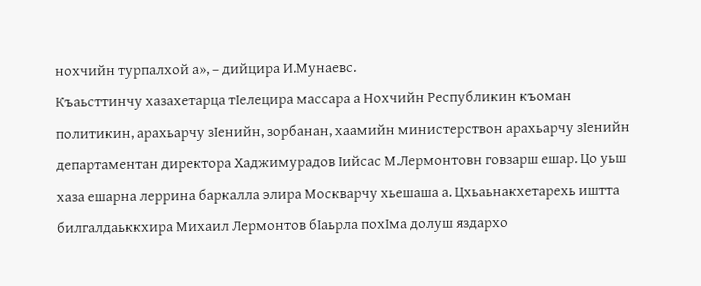нохчийн турпалхой а», – дийцира И.Мунаевс.
Къаьсттинчу хазахетарца тIелецира массара а Нохчийн Республикин къоман политикин, арахьарчу зIенийн, зорбанан, хаамийн министерствон арахьарчу зIенийн департаментан директора Хаджимурадов Iийсас М.Лермонтовн говзарш ешар. Цо уьш хаза ешарна леррина баркалла элира Москварчу хьешаша а. Цхьаьнакхетарехь иштта билгалдаьккхира Михаил Лермонтов бIаьрла похIма долуш яздархо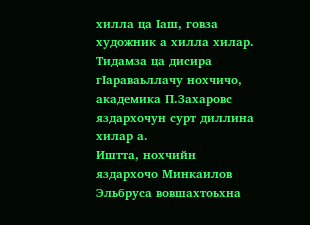хилла ца Iаш, говза художник а хилла хилар. Тидамза ца дисира гIараваьллачу нохчичо, академика П.Захаровс яздархочун сурт диллина хилар а.
Иштта, нохчийн яздархочо Минкаилов Эльбруса вовшахтоьхна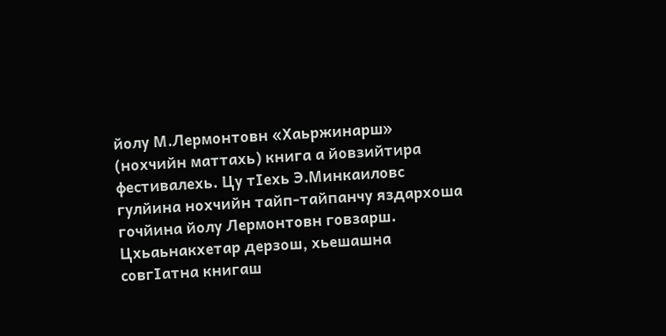йолу М.Лермонтовн «Хаьржинарш» (нохчийн маттахь) книга а йовзийтира фестивалехь. Цу тIехь Э.Минкаиловс гулйина нохчийн тайп-тайпанчу яздархоша гочйина йолу Лермонтовн говзарш. Цхьаьнакхетар дерзош, хьешашна совгIатна книгаш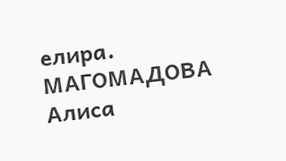елира.
МАГОМАДОВА Алиса